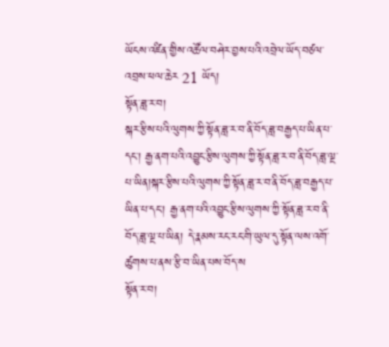ཡོངས་འཛིན་གྱིས་འཚོལ་བཤེར་བྱས་པའི་འབྲེལ་ཡོད་བཙལ་འབྲས་ཕལ་ཆེར 21 ཡོད།
སྟོན་ཟླ་ར་བ།
སྐར་རྩིས་པའི་ལུགས་ཀྱི་སྟོན་ཟླ་ར་བ་ནི་བོད་ཟླ་བརྒྱད་པ་ཡིན་པ་དང་། རྒྱ་ནག་པའི་འབྱུང་རྩིས་ལུགས་ཀྱི་སྟོན་ཟླ་ར་བ་ནི་བོད་ཟླ་ལྔ་པ་ཡིན།སྐར་རྩིས་པའི་ལུགས་ཀྱི་སྟོན་ཟླ་ར་བ་ནི་བོད་ཟླ་བརྒྱད་པ་ཡིན་པ་དང་། རྒྱ་ནག་པའི་འབྱུང་རྩིས་ལུགས་ཀྱི་སྟོན་ཟླ་ར་བ་ནི་བོད་ཟླ་ལྔ་པ་ཡིན། དེ་རྣམས་རང་རང་གི་ཡུལ་དུ་སྟོན་ལས་འགོ་ཚུགས་པ་ནས་རྩི་བ་ཡིན་པས་བོད་ས
སྟོན་ར་བ།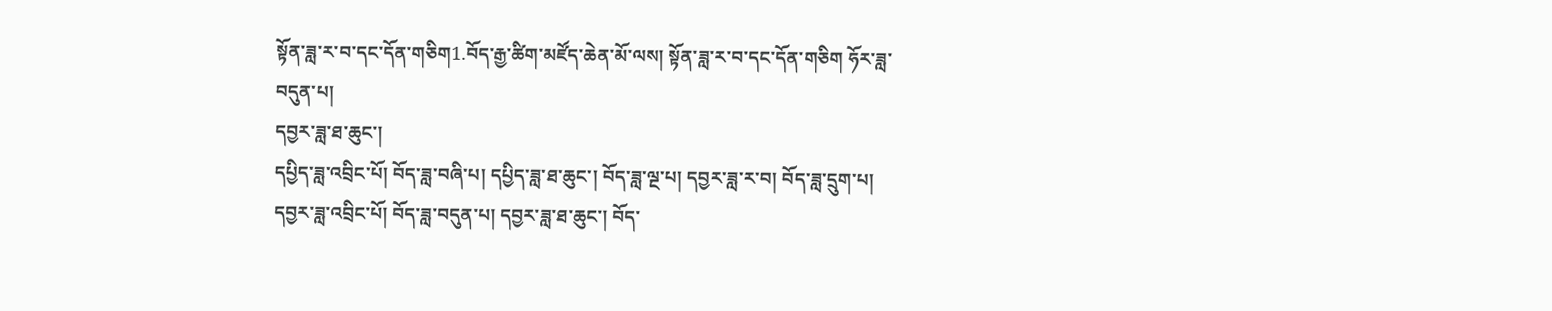སྟོན་ཟླ་ར་བ་དང་དོན་གཅིག1.བོད་རྒྱ་ཚིག་མཛོད་ཆེན་མོ་ལས། སྟོན་ཟླ་ར་བ་དང་དོན་གཅིག ཧོར་ཟླ་བདུན་པ།
དབྱར་ཟླ་ཐ་ཆུང་།
དཔྱིད་ཟླ་འབྲིང་པོ། བོད་ཟླ་བཞི་པ། དཔྱིད་ཟླ་ཐ་ཆུང་། བོད་ཟླ་ལྔ་པ། དབྱར་ཟླ་ར་བ། བོད་ཟླ་དྲུག་པ། དབྱར་ཟླ་འབྲིང་པོ། བོད་ཟླ་བདུན་པ། དབྱར་ཟླ་ཐ་ཆུང་། བོད་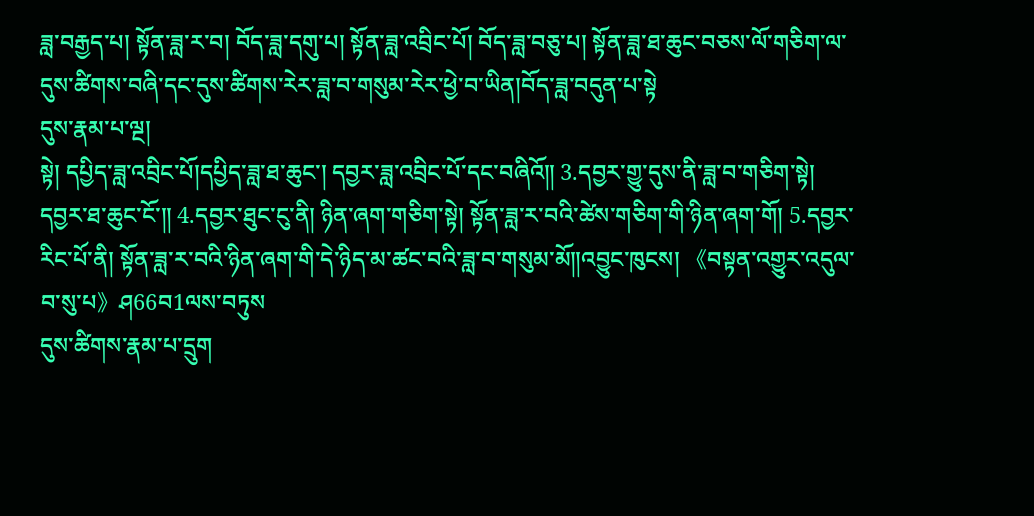ཟླ་བརྒྱད་པ། སྟོན་ཟླ་ར་བ། བོད་ཟླ་དགུ་པ། སྟོན་ཟླ་འབྲིང་པོ། བོད་ཟླ་བཅུ་པ། སྟོན་ཟླ་ཐ་ཆུང་བཅས་ལོ་གཅིག་ལ་དུས་ཚིགས་བཞི་དང་དུས་ཚིགས་རེར་ཟླ་བ་གསུམ་རེར་ཕྱེ་བ་ཡིན།བོད་ཟླ་བདུན་པ་སྟེ
དུས་རྣམ་པ་ལྔ།
སྟེ། དཔྱིད་ཟླ་འབྲིང་པོ།དཔྱིད་ཟླ་ཐ་ཆུང་། དབྱར་ཟླ་འབྲིང་པོ་དང་བཞིའོ༎ 3.དབྱར་གྱུ་དུས་ནི་ཟླ་བ་གཅིག་སྟེ། དབྱར་ཐ་ཆུང་ངོ་༎ 4.དབྱར་ཐུང་ངུ་ནི། ཉིན་ཞག་གཅིག་སྟེ། སྟོན་ཟླ་ར་བའི་ཚེས་གཅིག་གི་ཉིན་ཞག་གོ། 5.དབྱར་རིང་པོ་ནི། སྟོན་ཟླ་ར་བའི་ཉིན་ཞག་གི་དེ་ཉིད་མ་ཚང་བའི་ཟླ་བ་གསུམ་མོ༎འབྱུང་ཁུངས། 《བསྟན་འགྱུར་འདུལ་བ་སུ་པ》ཤ66བ1ལས་བཏུས
དུས་ཚིགས་རྣམ་པ་དྲུག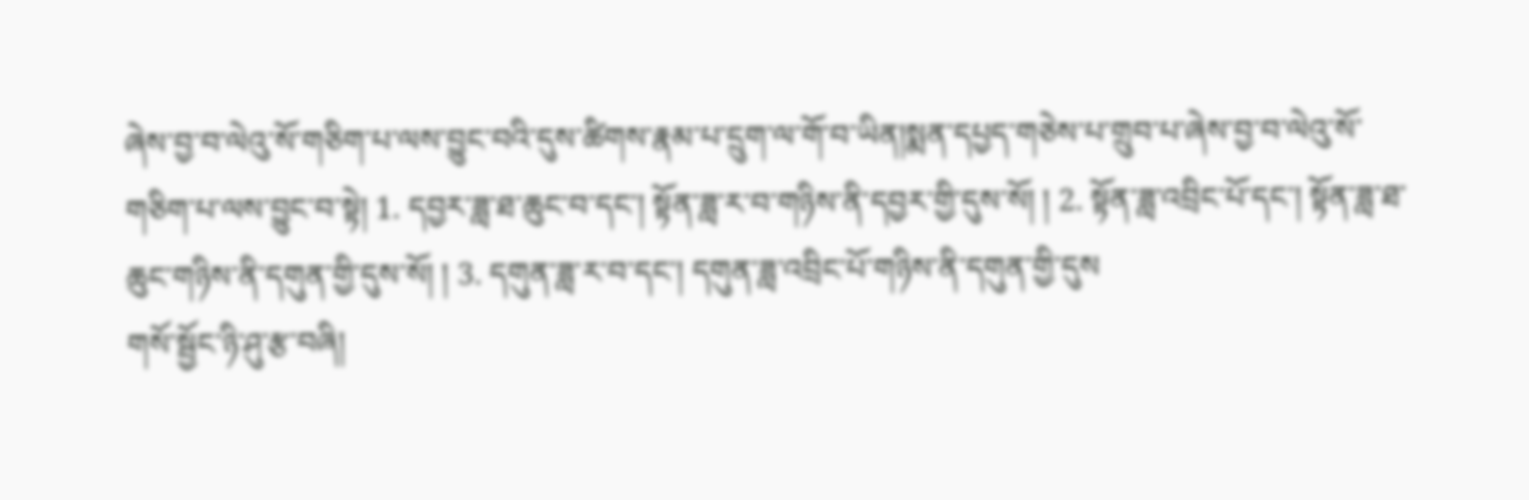ཞེས་བྱ་བ་ལེའུ་སོ་གཅིག་པ་ལས་བྱུང་བའི་དུས་ཚིགས་རྣམ་པ་དྲུག་ལ་གོ་བ་ཡིན།སྨན་དཔྱད་གཅེས་པ་གྲུབ་པ་ཞེས་བྱ་བ་ལེའུ་སོ་གཅིག་པ་ལས་བྱུང་བ་སྟེ། 1. དབྱར་ཟླ་ཐ་ཆུང་བ་དང་། སྟོན་ཟླ་ར་བ་གཉིས་ནི་དབྱར་གྱི་དུས་སོ། ། 2. སྟོན་ཟླ་འབྲིང་པོ་དང་། སྟོན་ཟླ་ཐ་ཆུང་གཉིས་ནི་དགུན་གྱི་དུས་སོ། ། 3. དགུན་ཟླ་ར་བ་དང་། དགུན་ཟླ་འབྲིང་པོ་གཉིས་ནི་དགུན་གྱི་དུས
གསོ་སྦྱོང་ཉི་ཤུ་རྩ་བཞི།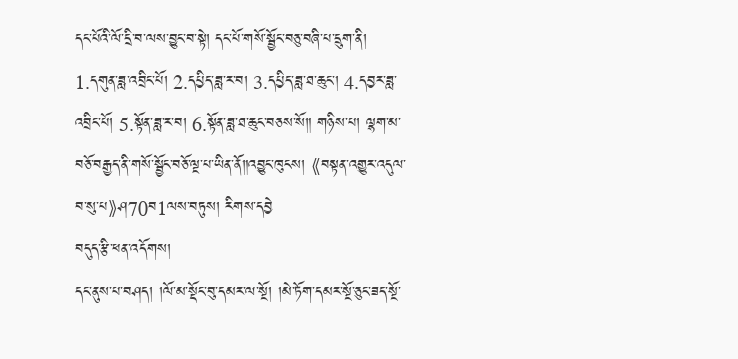དང་པོའི་ལོ་དྲི་བ་ལས་བྱུང་བ་སྟེ། དང་པོ་གསོ་སྦྱོང་བཅུ་བཞི་པ་དྲུག་ནི། 1.དགུན་ཟླ་འབྲིང་པོ། 2.དཔྱིད་ཟླ་ར་བ། 3.དཔྱིད་ཟླ་ཐ་ཆུང་། 4.དབྱར་ཟླ་འབྲིང་པོ། 5.སྟོན་ཟླ་ར་བ། 6.སྟོན་ཟླ་ཐ་ཆུང་བཅས་སོ༎ གཉིས་པ། ལྷག་མ་བཅོ་བརྒྱད་ནི་གསོ་སྦྱོང་བཅོ་ལྔ་པ་ཡིན་ནོ༎འབྱུང་ཁུངས། 《བསྟན་འགྱུར་འདུལ་བ་སུ་པ》ཤ70བ1ལས་བཏུས། རིགས་དབྱེ
བདུད་རྩི་ཕན་འདོགས།
དང་ནུས་པ་བཤད། །ལོ་མ་སྡོང་བུ་དམར་ལ་སྔོ། །མེ་ཏོག་དམར་སྔོ་ཅུང་ཟད་སྔོ་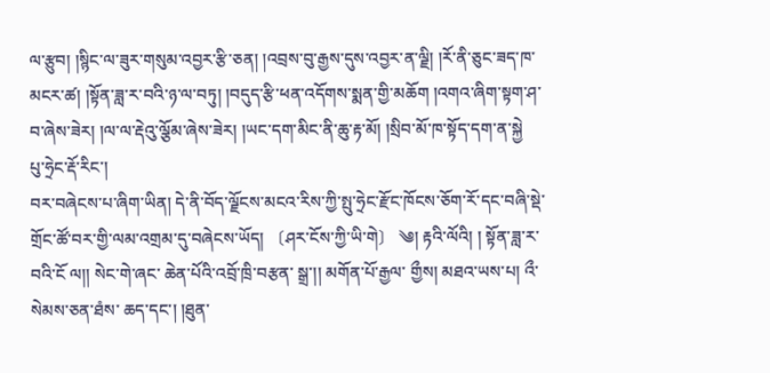ལ་རྩུབ། །སྙིང་ལ་ཟུར་གསུམ་འབྱར་རྩི་ཅན། །འབྲས་བུ་རྒྱས་དུས་འབྱར་ན་ལྗི། །རོ་ནི་ཅུང་ཟད་ཁ་མངར་ཚ། །སྟོན་ཟླ་ར་བའི་ཉ་ལ་བཏུ། །བདུད་རྩི་ཕན་འདོགས་སྨན་གྱི་མཆོག །འགའ་ཞིག་སྟག་ཤ་བ་ཞེས་ཟེར། །ལ་ལ་རྡེའུ་ལྕོམ་ཞེས་ཟེར། །ཡང་དག་མིང་ནི་ཆུ་རྟ་མོ། །སྲིབ་མོ་ཁ་སྟོད་དག་ན་སྐྱེ
པུ་ཧྲེང་རྡོ་རིང་།
བར་བཞེངས་པ་ཞིག་ཡིན། དེ་ནི་བོད་ལྗོངས་མངའ་རིས་ཀྱི་སྤུ་ཧྲེང་རྫོང་ཁོངས་ཅོག་རོ་དང་བཞི་སྡེ་གྲོང་ཚོ་བར་གྱི་ལམ་འགྲམ་དུ་བཞེངས་ཡོད། 〔ཤར་ངོས་ཀྱི་ཡི་གེ〕 ༄། རྟའི་ལོའི། ། སྟོན་ཟླ་ར་བའི་ངོ ལ།། སེང་གེ་ཞང་ ཆེན་པོའི་འབྲོ་ཁྲི་བརྩན་ སྒྲ་།། མགོན་པོ་རྒྱལ་ གྱྀས། མཐའ་ཡས་པ། འྀ་སེམས་ཅན་ཐཾས་ ཆད་དང་། །ཐུན་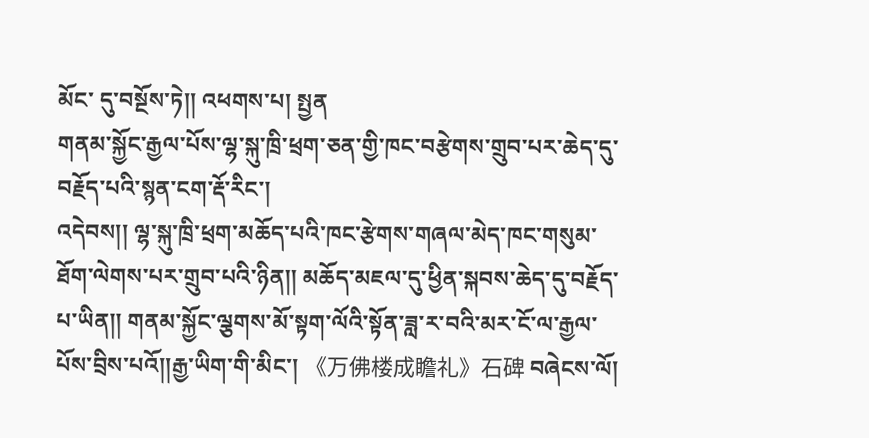མོང་ དུ་བསྔོས་ཏེ།། འཕགས་པ། སྤྱན
གནམ་སྐྱོང་རྒྱལ་པོས་ལྷ་སྐུ་ཁྲི་ཕྲག་ཅན་གྱི་ཁང་བརྩེགས་གྲུབ་པར་ཆེད་དུ་བརྗོད་པའི་སྙན་ངག་རྡོ་རིང་།
འདེབས།། ལྷ་སྐུ་ཁྲི་ཕྲག་མཆོད་པའི་ཁང་རྩེགས་གཞལ་མེད་ཁང་གསུམ་ཐོག་ལེགས་པར་གྲུབ་པའི་ཉིན།། མཆོད་མཇལ་དུ་ཕྱིན་སྐབས་ཆེད་དུ་བརྗོད་པ་ཡིན།། གནམ་སྐྱོང་ལྕགས་མོ་སྟག་ལོའི་སྟོན་ཟླ་ར་བའི་མར་ངོ་ལ་རྒྱལ་པོས་བྲིས་པའོ།།རྒྱ་ཡིག་གི་མིང་། 《万佛楼成瞻礼》石碑 བཞེངས་ལོ།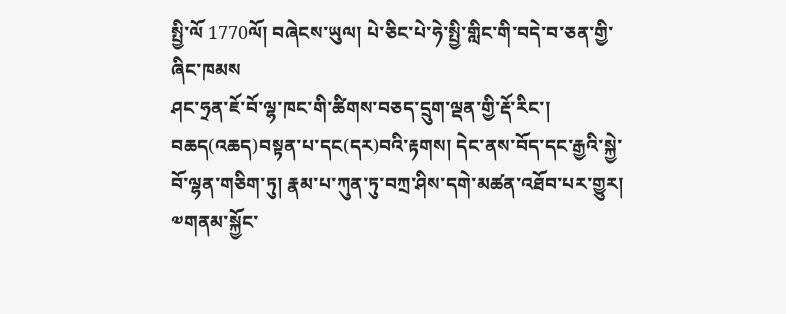སྤྱི་ལོ 1770ལོ། བཞེངས་ཡུལ། པེ་ཅིང་པེ་ཧེ་སྤྱི་གླིང་གི་བདེ་བ་ཅན་གྱི་ཞིང་ཁམས
ཤང་ཧྲན་ཇོ་བོ་ལྷ་ཁང་གི་ཚིགས་བཅད་དྲུག་ལྡན་གྱི་རྡོ་རིང་།
བཆད(འཆད)བསྟན་པ་དང(དར)བའི་རྟགས། དེང་ནས་བོད་དང་རྒྱའི་སྐྱེ་བོ་ལྷན་གཅིག་ཏུ། རྣམ་པ་ཀུན་ཏུ་བཀྲ་ཤིས་དགེ་མཚན་འཐོབ་པར་གྱུར། ༧གནམ་སྐྱོང་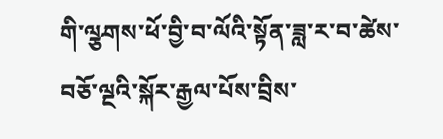གི་ལྩགས་ཕོ་བྱི་བ་ལོའི་སྟོན་ཟླ་ར་བ་ཚེས་བཅོ་ལྔའི་སྐོར་རྒྱལ་པོས་བྲིས་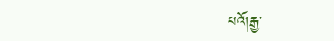པའོ།རྒྱ་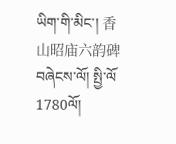ཡིག་གི་མིང་། 香山昭庙六韵碑 བཞེངས་ལོ། སྤྱི་ལོ 1780ལོ།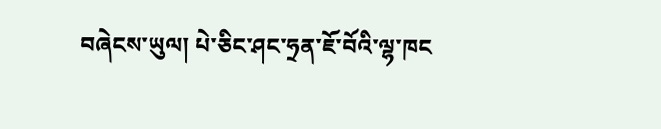བཞེངས་ཡུལ། པེ་ཅིང་ཤང་ཧྲན་ཇོ་བོའི་ལྷ་ཁང